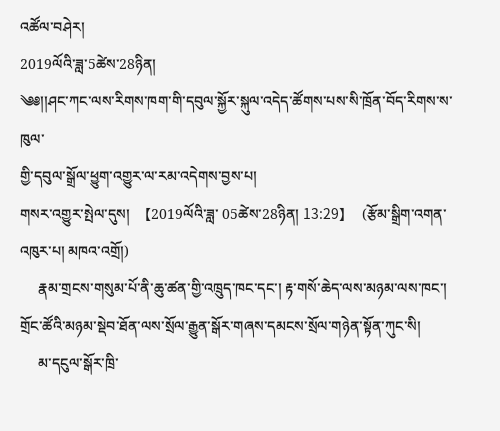འཚོལ་བཤེར།
2019ལོའི་ཟླ་5ཚེས་28ཉིན།
༄༅།།ཤང་ཀང་ལས་རིགས་ཁག་གི་དབུལ་སྐྱོར་སྐུལ་འདེད་ཚོགས་པས་སི་ཁྲོན་བོད་རིགས་ས་ཁུལ་
གྱི་དབུལ་སྒྲོལ་ཕྱུག་འགྱུར་ལ་རམ་འདེགས་བྱས་པ།
གསར་འགྱུར་སྤེལ་དུས།  【2019ལོའི་ཟླ་ 05ཚེས་28ཉིན། 13:29】   (རྩོམ་སྒྲིག་འགན་འཁུར་པ། མཁའ་འགྲོ།)
     རྣམ་གྲངས་གསུམ་པོ་ནི་ཆུ་ཚན་གྱི་འཁྲུད་ཁང་དང་། རྟ་གསོ་ཆེད་ལས་མཉམ་ལས་ཁང་། གྲོང་ཚོའི་མཉམ་སྡེབ་ཐོན་ལས་སྲོལ་རྒྱུན་སྒོར་གཞས་དམངས་སྲོལ་གཉེན་སྟོན་ཀུང་སི།
     མ་དངུལ་སྒོར་ཁྲི་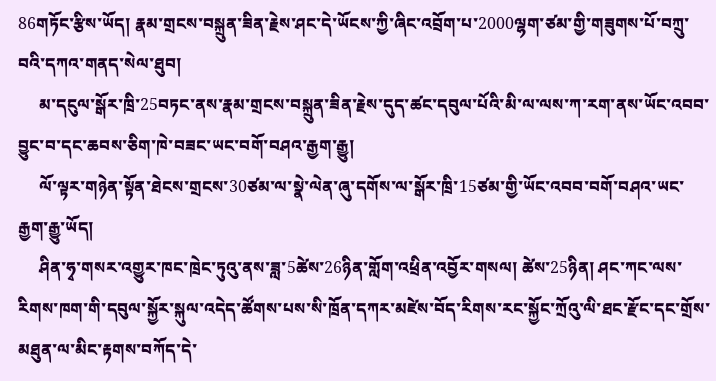86གཏོང་རྩིས་ཡོད། རྣམ་གྲངས་བསྐྲུན་ཟིན་རྗེས་ཤང་དེ་ཡོངས་ཀྱི་ཞིང་འབྲོག་པ་2000ལྷག་ཙམ་གྱི་གཟུགས་པོ་བཀྲུ་བའི་དཀའ་གནད་སེལ་ཐུབ།
     མ་དངུལ་སྒོར་ཁྲི་25བཏང་ནས་རྣམ་གྲངས་བསྐྲུན་ཟིན་རྗེས་དུད་ཚང་དབུལ་པོའི་མི་ལ་ལས་ཀ་རག་ནས་ཡོང་འབབ་བྱུང་བ་དང་ཆབས་ཅིག་ཁེ་བཟང་ཡང་བགོ་བཤའ་རྒྱག་རྒྱུ།
     ལོ་ལྟར་གཉེན་སྟོན་ཐེངས་གྲངས་30ཙམ་ལ་སྣེ་ལེན་ཞུ་དགོས་ལ་སྒོར་ཁྲི་15ཙམ་གྱི་ཡོང་འབབ་བགོ་བཤའ་ཡང་རྒྱག་རྒྱུ་ཡོད།
     ཤིན་ཧྭ་གསར་འགྱུར་ཁང་ཁྲེང་ཏུའུ་ནས་ཟླ་5ཚེས་26ཉིན་གློག་འཕྲིན་འབྱོར་གསལ། ཚེས་25ཉིན། ཤང་ཀང་ལས་རིགས་ཁག་གི་དབུལ་སྐྱོར་སྐུལ་འདེད་ཚོགས་པས་སི་ཁྲོན་དཀར་མཛེས་བོད་རིགས་རང་སྐྱོང་ཀྲོའུ་ལི་ཐང་རྫོང་དང་གྲོས་མཐུན་ལ་མིང་རྟགས་བཀོད་དེ་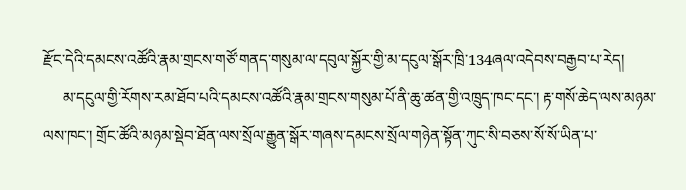རྫོང་དེའི་དམངས་འཚོའི་རྣམ་གྲངས་གཙོ་གནད་གསུམ་ལ་དབུལ་སྐྱོར་གྱི་མ་དངུལ་སྒོར་ཁྲི་134ཞལ་འདེབས་བརྒྱབ་པ་རེད།
     མ་དངུལ་གྱི་རོགས་རམ་ཐོབ་པའི་དམངས་འཚོའི་རྣམ་གྲངས་གསུམ་པོ་ནི་ཆུ་ཚན་གྱི་འཁྲུད་ཁང་དང་། རྟ་གསོ་ཆེད་ལས་མཉམ་ལས་ཁང་། གྲོང་ཚོའི་མཉམ་སྡེབ་ཐོན་ལས་སྲོལ་རྒྱུན་སྒོར་གཞས་དམངས་སྲོལ་གཉེན་སྟོན་ཀུང་སི་བཅས་སོ་སོ་ཡིན་པ་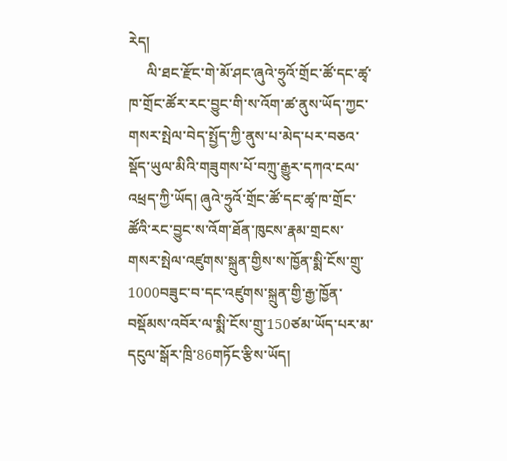རེད།
     ལི་ཐང་རྫོང་གེ་མོ་ཤང་ཞུའེ་ཧྲུའོ་གྲོང་ཚོ་དང་ཚྭ་ཁ་གྲོང་ཚོར་རང་བྱུང་གི་ས་འོག་ཚ་ནུས་ཡོད་ཀྱང་གསར་སྤེལ་བེད་སྤྱོད་ཀྱི་ནུས་པ་མེད་པར་བཅའ་སྡོད་ཡུལ་མིའི་གཟུགས་པོ་བཀྲུ་རྒྱུར་དཀའ་ངལ་འཕྲད་ཀྱི་ཡོད། ཞུའེ་ཧྲུའོ་གྲོང་ཚོ་དང་ཚྭ་ཁ་གྲོང་ཚོའི་རང་བྱུང་ས་འོག་ཐོན་ཁུངས་རྣམ་གྲངས་གསར་སྤེལ་འཛུགས་སྐྲུན་གྱིས་ས་ཁྱོན་སྨི་ངོས་གྲུ་1000བཟུང་བ་དང་འཛུགས་སྐྲུན་གྱི་རྒྱ་ཁྱོན་བསྡོམས་འབོར་ལ་སྨི་ངོས་གྲུ་150ཙམ་ཡོད་པར་མ་དངུལ་སྒོར་ཁྲི་86གཏོང་རྩིས་ཡོད།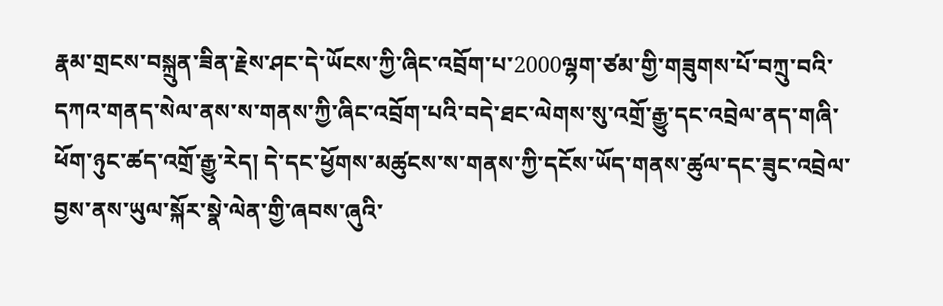རྣམ་གྲངས་བསྐྲུན་ཟིན་རྗེས་ཤང་དེ་ཡོངས་ཀྱི་ཞིང་འབྲོག་པ་2000ལྷག་ཙམ་གྱི་གཟུགས་པོ་བཀྲུ་བའི་དཀའ་གནད་སེལ་ནས་ས་གནས་ཀྱི་ཞིང་འབྲོག་པའི་བདེ་ཐང་ལེགས་སུ་འགྲོ་རྒྱུ་དང་འབྲེལ་ནད་གཞི་ཕོག་ཉུང་ཚད་འགྲོ་རྒྱུ་རེད། དེ་དང་ཕྱོགས་མཚུངས་ས་གནས་ཀྱི་དངོས་ཡོད་གནས་ཚུལ་དང་ཟུང་འབྲེལ་བྱས་ནས་ཡུལ་སྐོར་སྣེ་ལེན་གྱི་ཞབས་ཞུའི་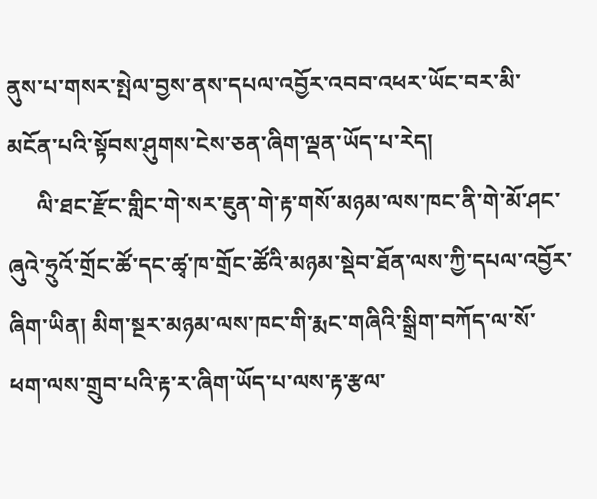ནུས་པ་གསར་སྤེལ་བྱས་ནས་དཔལ་འབྱོར་འབབ་འཕར་ཡོང་བར་མི་མངོན་པའི་སྟོབས་ཤུགས་ངེས་ཅན་ཞིག་ལྡན་ཡོད་པ་རེད།
     ལི་ཐང་རྫོང་གླིང་གེ་སར་ཇུན་གེ་རྟ་གསོ་མཉམ་ལས་ཁང་ནི་གེ་མོ་ཤང་ཞུའེ་ཧྲུའོ་གྲོང་ཚོ་དང་ཚྭ་ཁ་གྲོང་ཚོའི་མཉམ་སྡེབ་ཐོན་ལས་ཀྱི་དཔལ་འབྱོར་ཞིག་ཡིན། མིག་སྔར་མཉམ་ལས་ཁང་གི་རྨང་གཞིའི་སྒྲིག་བཀོད་ལ་སོ་ཕག་ལས་གྲུབ་པའི་རྟ་ར་ཞིག་ཡོད་པ་ལས་རྟ་རྩལ་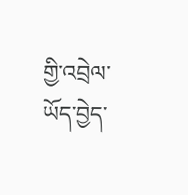གྱི་འབྲེལ་ཡོད་བྱེད་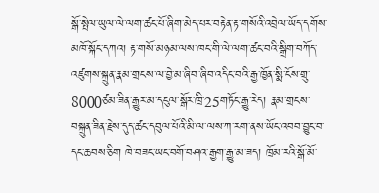སྒོ་སྤེལ་ཡུལ་ལེ་ལག་ཚང་པོ་ཞིག་མེད་པར་བརྟེན་རྟ་གསོའི་འབྲེལ་ཡོད་དགོས་མཁོ་སྐོང་དཀའ། རྟ་གསོ་མཉམ་ལས་ཁང་གི་ལེ་ལག་ཚང་བའི་སྒྲིག་བཀོད་འཛུགས་སྐྲུན་རྣམ་གྲངས་ལ་བྱེ་མ་ཞིབ་ཞིབ་འདིང་བའི་རྒྱ་ཁྱོན་སྨི་ངོས་གྲུ་8000ཙམ་ཟིན་རྒྱུར་མ་དངུལ་སྒོར་ཁྲི་25གཏོང་རྒྱུ་རེད། རྣམ་གྲངས་བསྐྲུན་ཟིན་རྗེས་དུད་ཚང་དབུལ་པོའི་མི་ལ་ལས་ཀ་རག་ནས་ཡོང་འབབ་བྱུང་བ་དང་ཆབས་ཅིག ཁེ་བཟང་ཡང་བགོ་བཤའ་རྒྱག་རྒྱུ་མ་ཟད། ཁྲོམ་རའི་སྒོ་མོ་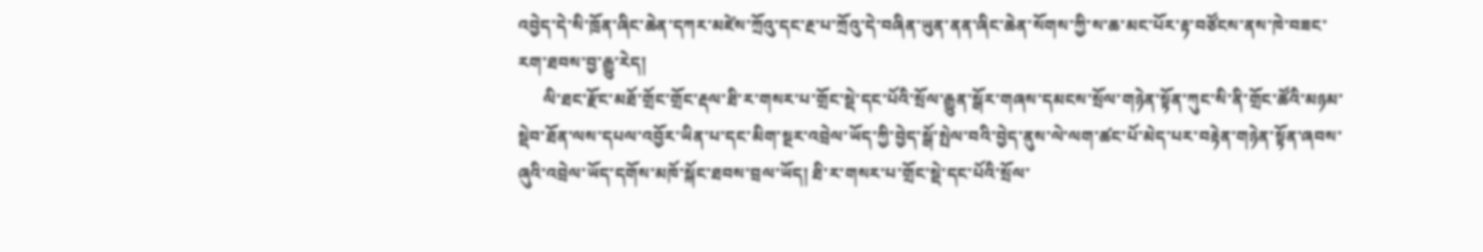འབྱེད་དེ་སི་ཁྲོན་ཞིང་ཆེན་དཀར་མཛེས་ཀྲོའུ་དང་རྔ་པ་ཀྲོའུ་དེ་བཞིན་ཡུན་ནན་ཞིང་ཆེན་སོགས་ཀྱི་ས་ཆ་མང་པོར་རྟ་བཙོངས་ནས་ཁེ་བཟང་རག་ཐབས་བྱ་རྒྱུ་རེད།
      ལི་ཐང་རྫོང་མཐོ་གྲོང་གྲོང་རྡལ་ཐི་ར་གསར་པ་གྲོང་སྡེ་དང་པོའི་སྲོལ་རྒྱུན་སྒོར་གཞས་དམངས་སྲོལ་གཉེན་སྟོན་ཀུང་སི་ནི་གྲོང་ཚོའི་མཉམ་སྡེབ་ཐོན་ལས་དཔལ་འབྱོར་ཡིན་པ་དང་མིག་སྔར་འབྲེལ་ཡོད་ཀྱི་བྱེད་སྒོ་སྤེལ་བའི་བྱེད་ནུས་ལེ་ལག་ཚང་པོ་མེད་པར་བརྟེན་གཉེན་སྟོན་ཞབས་ཞུའི་འབྲེལ་ཡོད་དགོས་མཁོ་སྐོང་ཐབས་བྲལ་ཡོད། ཐི་ར་གསར་པ་གྲོང་སྡེ་དང་པོའི་སྲོལ་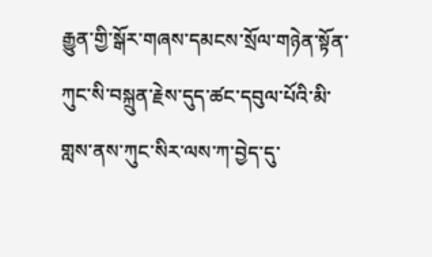རྒྱུན་གྱི་སྒོར་གཞས་དམངས་སྲོལ་གཉེན་སྟོན་ཀུང་སི་བསྐྲུན་རྗེས་དུད་ཚང་དབུལ་པོའི་མི་གླས་ནས་ཀུང་སིར་ལས་ཀ་བྱེད་དུ་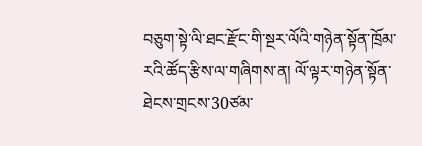བཅུག་སྟེ་ལི་ཐང་རྫོང་གི་སྔར་ལོའི་གཉེན་སྟོན་ཁྲོམ་རའི་ཚོད་རྩིས་ལ་གཞིགས་ན། ལོ་ལྟར་གཉེན་སྟོན་ཐེངས་གྲངས་30ཙམ་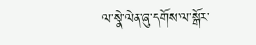ལ་སྣེ་ལེན་ཞུ་དགོས་ལ་སྒོར་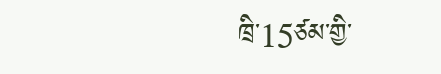ཁྲི་15ཙམ་གྱི་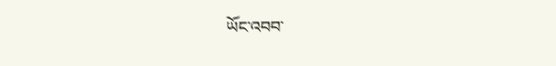ཡོང་འབབ་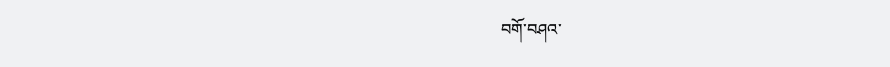བགོ་བཤའ་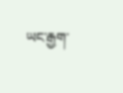ཡང་རྒྱག་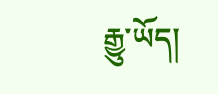རྒྱུ་ཡོད།